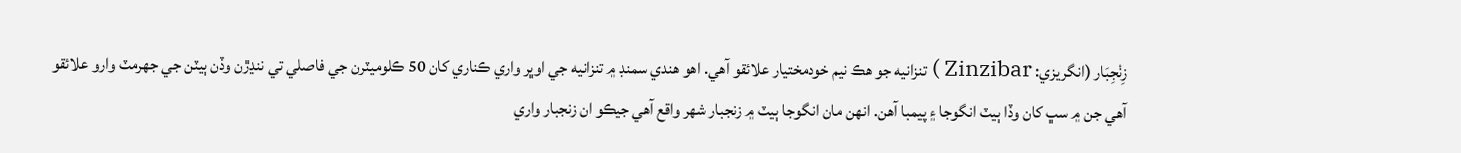زِنْجِبَار (انگريزي: Zinzibar ) تنزانيه جو ھڪ نيم خودمختيار علائقو آهي. اھو ھندي سمنڊ ۾ تنزانيه جي اوڀر واري ڪناري کان 50 ڪلوميٽرن جي فاصلي تي ننڍڙن وڏن ٻيٽن جي جھرمٽ وارو علائقو آهي جن ۾ سڀ کان وڏا ٻيٽ انگوجا ۽ پيمبا آھن. انھن مان انگوجا ٻيٽ ۾ زنجبار شھر واقع آهي جيڪو ان زنجبار واري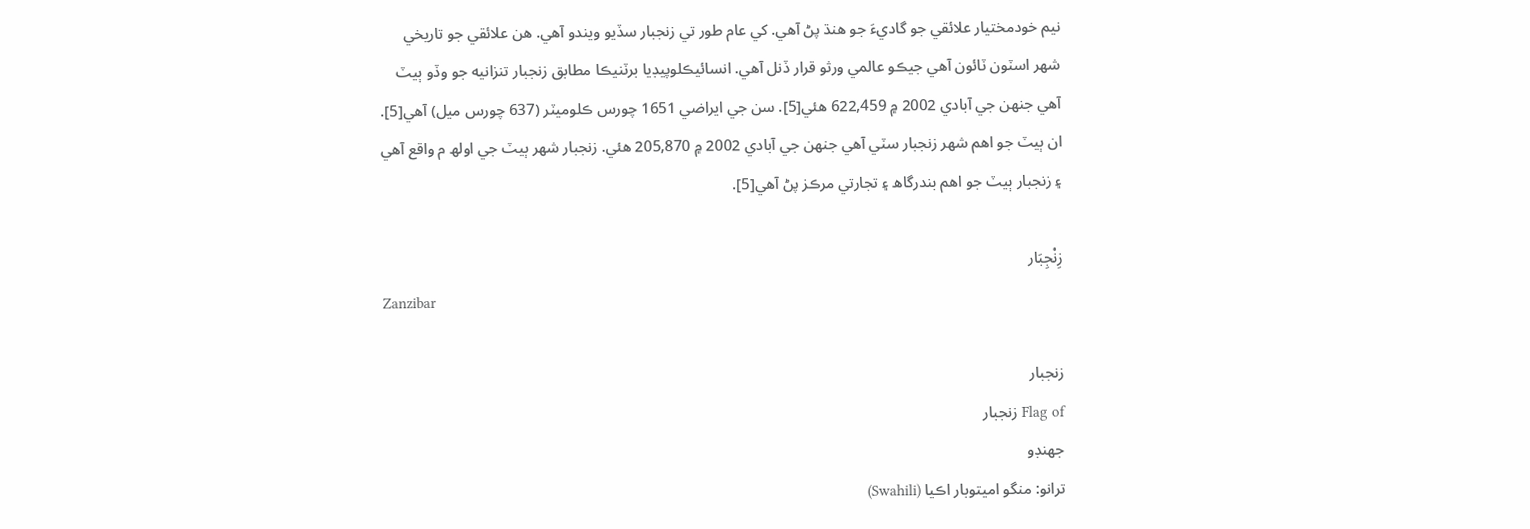نيم خودمختيار علائقي جو گاديءَ جو هنڌ پڻ آھي. کي عام طور تي زنجبار سڏيو ويندو آهي. ھن علائقي جو تاريخي شھر اسٽون ٽائون آھي جيڪو عالمي ورثو قرار ڏنل آھي. انسائيڪلوپيڊيا برٽنيڪا مطابق زنجبار تنزانيه جو وڏو ٻيٽ آھي جنھن جي آبادي 2002 ۾ 622,459 ھئي[5]. سن جي ايراضي 1651 چورس ڪلوميٽر (637 چورس ميل) آهي[5]. ان ٻيٽ جو اھم شھر زنجبار سٽي آهي جنھن جي آبادي 2002 ۾ 205,870 ھئي. زنجبار شھر ٻيٽ جي اولھ م واقع آهي ۽ زنجبار ٻيٽ جو اھم بندرگاھ ۽ تجارتي مرڪز پڻ آھي[5].

زِنْجِبَار
Zanzibar

زنجبار
Flag of زنجبار
جھنڊو
ترانو: منگو اميتوبار اڪيا (Swahili)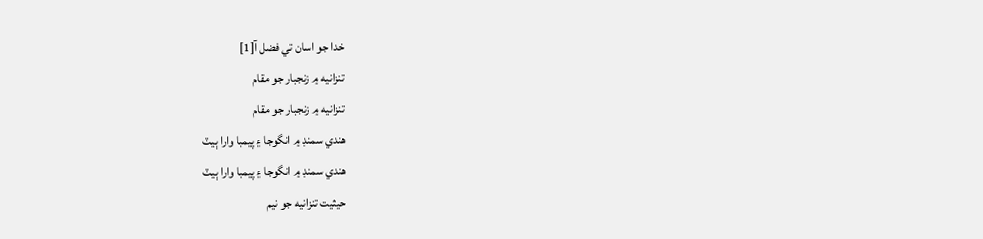خدا جو اسان تي فضل آ[1]
تنزانيه ۾ زنجبار جو مقام
تنزانيه ۾ زنجبار جو مقام
ھندي سمنڊ ۾ انگوجا ۽ پيمبا وارا ٻيٽ
ھندي سمنڊ ۾ انگوجا ۽ پيمبا وارا ٻيٽ
حیثیت تنزانيه جو نيم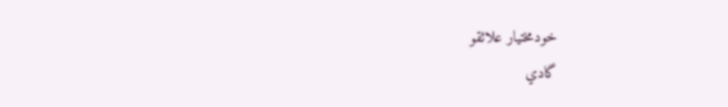خودمختيار علائقو
گادي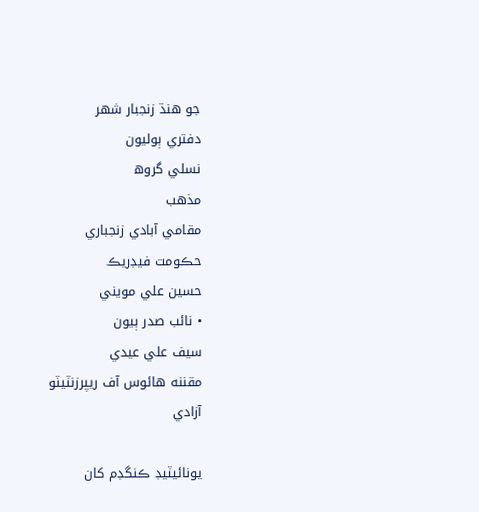جو هنڌ زنجبار شھر
دفتري ٻوليون
نسلي گروھ
مذهب
مقامي آبادي زنجباري
حڪومت فيڊريڪ
حسين علي مويني
• نائب صدر ٻيون
سيف علي عيدي
مقننه ھائوس آف ريپرزنٽيٽو
آزادي

يونائيٽيڊ ڪنگڊم کان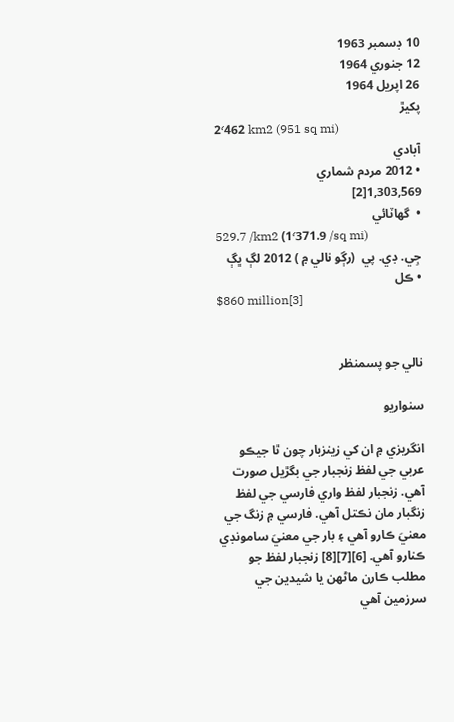10 ڊسمبر 1963
12 جنوري 1964
26 اپريل 1964
پکيڙ
2٬462 km2 (951 sq mi)
آبادي
• 2012 مردم شماري
1,303,569[2]
•  گھاٽائي
529.7 /km2 (1٬371.9 /sq mi)
جِي. ڊي. پي  (رڳو نالي ۾ ) 2012 لڳ ڀڳ
• ڪل
$860 million[3]


نالي جو پسمنظر

سنواريو

انگريزي ۾ ان کي زينزبار چون ٿا جيڪو عربي جي لفظ زنجبار جي بگڙيل صورت آهي. زنجبار لفظ واري فارسي جي لفظ زنگبار مان نڪتل آهي. فارسي ۾ زنگ جي معنيَ ڪارو آھي ۽ بار جي معنيَ سامونڊي ڪنارو آھي. [6][7][8] زنجبار لفظ جو مطلب ڪارن ماڻھن يا شيدين جي سرزمين آهي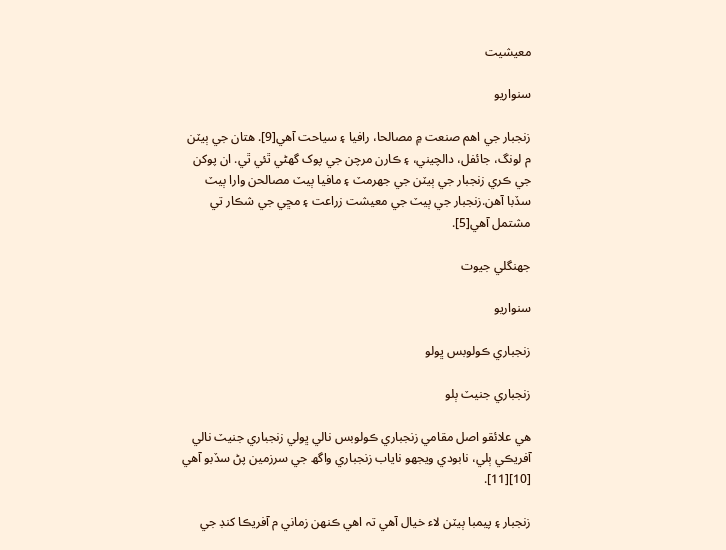معيشيت

سنواريو

زنجبار جي اھم صنعت ۾ مصالحا، رافيا ۽ سياحت آھي[9]. ھتان جي ٻيٽن م لونگ، جائفل، دالچيني، ۽ ڪارن مرچن جي پوک گھڻي ٿئي ٿي. ان پوکن جي ڪري زنجبار جي ٻيٽن جي جھرمٽ ۽ مافيا ٻيٽ مصالحن وارا ٻيٽ سڏبا آهن.زنجبار جي ٻيٽ جي معيشت زراعت ۽ مڇي جي شڪار تي مشتمل آهي[5].

جهنگلي جيوت

سنواريو

زنجباري ڪولوبس ڀولو

زنجباري جنيٽ ٻلو

ھي علائقو اصل مقامي زنجباري ڪولوبس نالي ڀولي زنجباري جنيٽ نالي آفريڪي ٻلي، نابودي ويجھو ناياب زنجباري واگھ جي سرزمين پڻ سڏبو آهي [10][11].

زنجبار ۽ پيمبا ٻيٽن لاء خيال آهي تہ اھي ڪنھن زماني م آفريڪا کنڊ جي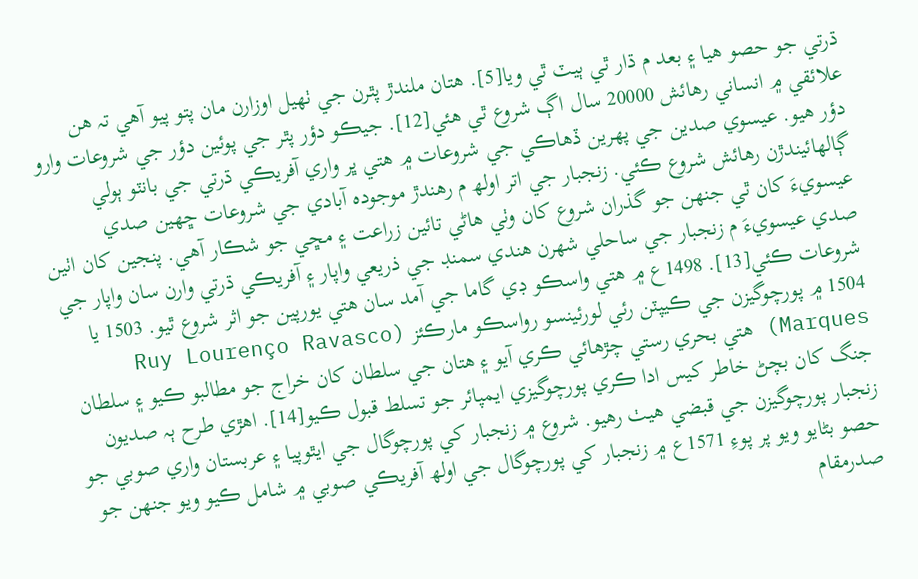ڌرتي جو حصو ھيا ۽ بعد م ڌار ٿي ٻيٽ ٿي ويا[5]. ھتان ملندڙ پٿرن جي ٺھيل اوزارن مان پتو پيو آهي تہ ھن علائقي ۾ انساني رھائش 20000 سال اڳ شروع ٿي ھئي[12]. جيڪو دؤر پٿر جي پوئين دؤر جي شروعات وارو دؤر ھيو. عيسوي صدين جي پھرين ڏھاڪي جي شروعات ۾ ھتي ڀر واري آفريڪي ڌرتي جي بانٽو ٻولي ڳالهائيندڙن رھائش شروع ڪئي. زنجبار جي اتر اولھ م رھندڙ موجوده آبادي جي شروعات ڇھين صدي عيسويءَ کان ٿي جنھن جو گذران شروع کان وٺي ھاڻي تائين زراعت ۽ مڇي جو شڪار آهي. پنجين کان اٺين صدي عيسويءَ م زنجبار جي ساحلي شھرن ھندي سمنڊ جي ذريعي واپار ۽ آفريڪي ڌرتي وارن سان واپار جي شروعات ڪئي[13]. 1498ع ۾ ھتي واسڪو ڊي گاما جي آمد سان ھتي يورپين جو اثر شروع ٿيو. 1503 يا 1504 ۾ پورچوگيزن جي ڪيپٽن رئي لورئينسو رواسڪو مارڪئز (Ruy Lourenço Ravasco Marques) ھتي بحري رستي چڙھائي ڪري آيو ۽ ھتان جي سلطان کان خراج جو مطالبو ڪيو ۽ سلطان جنگ کان بچڻ خاطر کيس ادا ڪري پورچوگيزي ايمپائر جو تسلط قبول ڪيو[14]. اھڙي طرح ٻہ صديون زنجبار پورچوگيزن جي قبضي هيٺ رھيو. شروع ۾ زنجبار کي پورچوگال جي ايٿوپيا ۽ عربستان واري صوبي جو حصو بڻايو ويو پر پوءِ 1571ع ۾ زنجبار کي پورچوگال جي اولھ آفريڪي صوبي ۾ شامل ڪيو ويو جنھن جو صدرمقام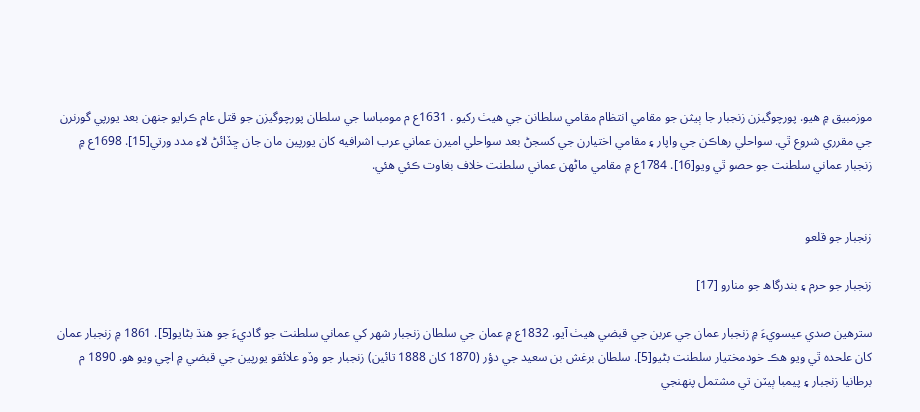موزمبيق ۾ ھيو. پورچوگيزن زنجبار جا ٻيثن جو مقامي انتظام مقامي سلطانن جي ھيٺ رکيو . 1631ع م مومباسا جي سلطان پورچوگيزن جو قتل عام ڪرايو جنھن بعد يورپي گورنرن جي مقرري شروع ٿي. سواحلي رھاڪن جي واپار ۽ مقامي اختيارن جي کسجڻ بعد سواحلي اميرن عماني عرب اشرافيه کان يورپين مان جان ڇڏائڻ لاءِ مدد ورتي[15]. 1698ع ۾ زنجبار عماني سلطنت جو حصو ٿي ويو[16]. 1784ع ۾ مقامي ماڻھن عماني سلطنت خلاف بغاوت ڪئي ھئي.


زنجبار جو قلعو

زنجبار جو حرم ۽ بندرگاھ جو منارو [17]

سترھين صدي عيسويءَ ۾ زنجبار عمان جي عربن جي قبضي هيٺ آيو. 1832ع ۾ عمان جي سلطان زنجبار شھر کي عماني سلطنت جو گاديءَ جو هنڌ بڻايو[5]. 1861 ۾ زنجبار عمان کان علحده ٿي ويو ھڪ خودمختيار سلطنت بڻيو[5]. سلطان برغش بن سعيد جي دؤر (1870 کان 1888 تائين) زنجبار جو وڏو علائقو يورپين جي قبضي ۾ اچي ويو ھو. 1890 م برطانيا زنجبار ۽ پيمبا ٻيٽن تي مشتمل پنھنجي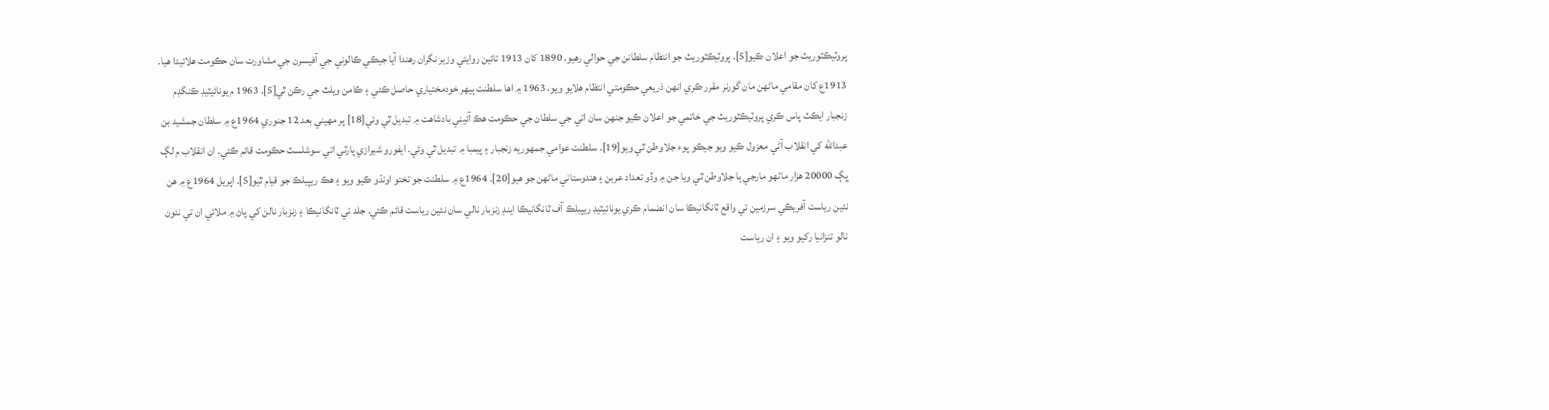پروٽيڪٽوريٽ جو اعلان ڪيو[5]. پروٽيڪٽوريٽ جو انتظام سلطانن جي حوالي رھيو. 1890 کان 1913 تائين روايتي وزير نگران رھندا آيا جيڪي ڪالوني جي آفيسرن جي مشاورت سان حڪومت ھلائيدا ھيا. 1913ع کان مقامي ماڻھن مان گورنر مقرر ڪري انھن ذريعي حڪومتي انتظام ھلايو ويو. 1963 ۾ اھا سلطنت ٻيھر خودمختياري حاصل ڪئي ۽ ڪامن ويلٿ جي رڪن ٿي[5]. 1963 م يونائيٽيڊ ڪنگڊم زنجبار ايڪٽ پاس ڪري پروٽيڪٽوريٽ جي خاتمي جو اعلان ڪيو جنھن سان اتي جي سلطان جي حڪومت ھڪ آئيني بادشاهت ۾ تبديل ٿي وئي[18] پر مھيني بعد 12 جنوري 1964ع ۾ سلطان جمشيد بن عبدالله کي انقلاب آڻي معزول ڪيو ويو جيڪو پوء جلاوطن ٿي ويو[19]. سلطنت عوامي جمهوريه زنجبار ۽ پيمبا ۾ تبديل ٿي وئي. ايفورو شيرازي پارٽي اتي سوشلسٽ حڪومت قائم ڪئي. ان انقلاب م لڳ ڀڳ 20000 ھزار ماڻھو مارجي ہا جلاوطن ٿي ويا جن ۾ وڏو تعداد عربن ۽ ھندوستاني ماڻھن جو ھيو[20]. 1964ع ۾ سلطنت جو تختو اونڌو ڪيو ويو ۽ ھڪ ريپبلڪ جو قيام ٿيو[5]. اپريل 1964ع ۾ ھن نئين رياست آفريڪي سرزمين تي واقع ٽانگانيڪا سان انضمام ڪري يونائيٽيڊ ريپبلڪ آف ٽانگانيڪا اينڊ زنزبار نالي سان نئين رياست قائم ڪئي. جلد ئي ٽانگانيڪا ۽ زنزبار نالن کي پاڻ ۾ ملائي ان تي نئون نالو تنزانيا رکيو ويو ۽ ان رياست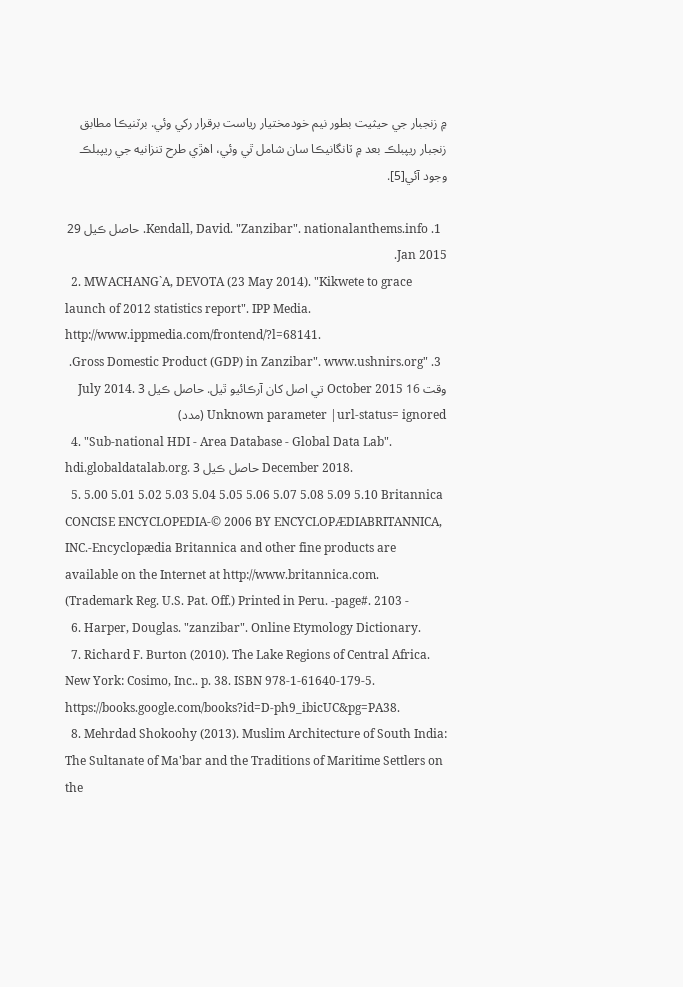۾ زنجبار جي حيثيت بطور نيم خودمختيار رياست برقرار رکي وئي. برٽنيڪا مطابق زنجبار ريپبلڪ بعد ۾ ٽانگانيڪا سان شامل ٿي وئي، اھڙي طرح تنزانيه جي ريپبلڪ وجود آئي[5].

  1. Kendall, David. "Zanzibar". nationalanthems.info. حاصل ڪيل 29 Jan 2015.
  2. MWACHANG`A, DEVOTA (23 May 2014). "Kikwete to grace launch of 2012 statistics report". IPP Media. http://www.ippmedia.com/frontend/?l=68141.
  3. "Gross Domestic Product (GDP) in Zanzibar". www.ushnirs.org. وقت 16 October 2015 تي اصل کان آرڪائيو ٿيل. حاصل ڪيل 3 July 2014.  Unknown parameter |url-status= ignored (مدد)
  4. "Sub-national HDI - Area Database - Global Data Lab". hdi.globaldatalab.org. حاصل ڪيل 3 December 2018.
  5. 5.00 5.01 5.02 5.03 5.04 5.05 5.06 5.07 5.08 5.09 5.10 Britannica CONCISE ENCYCLOPEDIA-© 2006 BY ENCYCLOPÆDIABRITANNICA, INC.-Encyclopædia Britannica and other fine products are available on the Internet at http://www.britannica.com. (Trademark Reg. U.S. Pat. Off.) Printed in Peru. -page#. 2103 -
  6. Harper, Douglas. "zanzibar". Online Etymology Dictionary.
  7. Richard F. Burton (2010). The Lake Regions of Central Africa. New York: Cosimo, Inc.. p. 38. ISBN 978-1-61640-179-5. https://books.google.com/books?id=D-ph9_ibicUC&pg=PA38.
  8. Mehrdad Shokoohy (2013). Muslim Architecture of South India: The Sultanate of Ma'bar and the Traditions of Maritime Settlers on the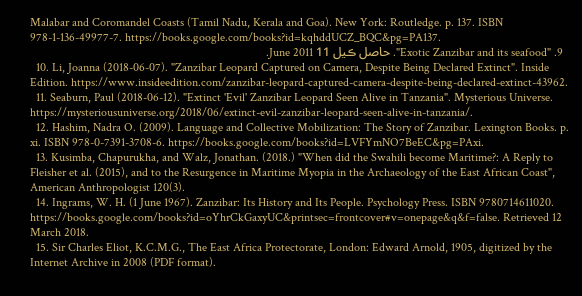Malabar and Coromandel Coasts (Tamil Nadu, Kerala and Goa). New York: Routledge. p. 137. ISBN 978-1-136-49977-7. https://books.google.com/books?id=kqhddUCZ_BQC&pg=PA137.
  9. "Exotic Zanzibar and its seafood". حاصل ڪيل 11 June 2011.
  10. Li, Joanna (2018-06-07). "Zanzibar Leopard Captured on Camera, Despite Being Declared Extinct". Inside Edition. https://www.insideedition.com/zanzibar-leopard-captured-camera-despite-being-declared-extinct-43962.
  11. Seaburn, Paul (2018-06-12). "Extinct 'Evil' Zanzibar Leopard Seen Alive in Tanzania". Mysterious Universe. https://mysteriousuniverse.org/2018/06/extinct-evil-zanzibar-leopard-seen-alive-in-tanzania/.
  12. Hashim, Nadra O. (2009). Language and Collective Mobilization: The Story of Zanzibar. Lexington Books. p. xi. ISBN 978-0-7391-3708-6. https://books.google.com/books?id=LVFYmNO7BeEC&pg=PAxi.
  13. Kusimba, Chapurukha, and Walz, Jonathan. (2018.) "When did the Swahili become Maritime?: A Reply to Fleisher et al. (2015), and to the Resurgence in Maritime Myopia in the Archaeology of the East African Coast", American Anthropologist 120(3).
  14. Ingrams, W. H. (1 June 1967). Zanzibar: Its History and Its People. Psychology Press. ISBN 9780714611020. https://books.google.com/books?id=oYhrCkGaxyUC&printsec=frontcover#v=onepage&q&f=false. Retrieved 12 March 2018.
  15. Sir Charles Eliot, K.C.M.G., The East Africa Protectorate, London: Edward Arnold, 1905, digitized by the Internet Archive in 2008 (PDF format).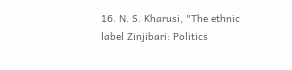16. N. S. Kharusi, "The ethnic label Zinjibari: Politics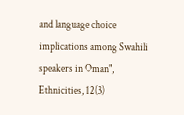and language choice implications among Swahili speakers in Oman", Ethnicities, 12(3)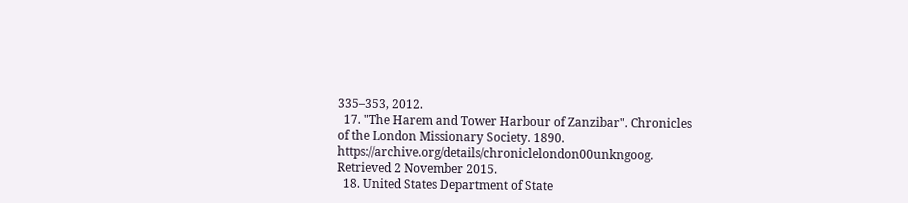335–353, 2012.
  17. "The Harem and Tower Harbour of Zanzibar". Chronicles of the London Missionary Society. 1890. https://archive.org/details/chroniclelondon00unkngoog. Retrieved 2 November 2015.
  18. United States Department of State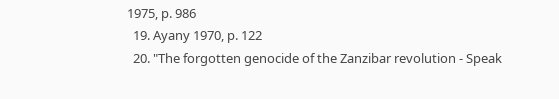1975, p. 986
  19. Ayany 1970, p. 122
  20. "The forgotten genocide of the Zanzibar revolution - Speak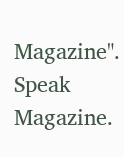Magazine". Speak Magazine.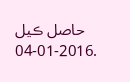حاصل ڪيل 2016-01-04.